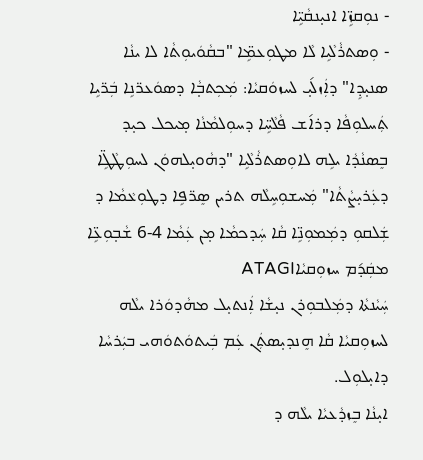- ܢܘܼܩܙܹ̈ܐ ܐܢܝ̣ܢܩܵܝܹ̈ܐ
- ܘܼܤܬܪܵܠܵܝܹܐ ܠܵܐ ܡܛܘܼܥܡܹ̈ܐ "ܒܩܵܘܿܝܘܼܬܵܐ ܠܐ ܝܢܵܐ ܤܢܝ̣ܕܹܐ" ܕܐܲܙܠ݇ܝ̣ ܠܚܙܘܿܩܝܵܐ: ܡܲܟܼܬܒ̣ܵܐ ܕܤܘܿܥܪ̈ܢܹܐ ܒܲܪ̈ܝܹܐ ܬܲܚܠܘܼܦܵܐ ܕܪܐ݇ܫ ܦܵܠܵܚܹ̈ܐ ܕܚܘܼܠܡܵܢܵܐ ܡ̣ܝܟܠ ܟܝ̣ܕ ܒܸܤܢܵܕܵܐ ܝܠܹܗ ܠܐܘܼܤܬܪܵܠܵܝܹܐ "ܕܗܵܘܝ̣ܠܗܘܿܢ ܠܚܘܼܛܵܛܹ̈ܐ ܕܥܲܪܝ̣ܨܵܬܵܐ" ܡܲܚܫܘܼܚܹܠܵܗ ܬܪܝܢ ܤܸܪ̈ܦܹܐ ܕܛܘܼܥܵܡܵܐ ܕ ܫܲܠܩܘܼ ܕܡܲܡܘܼܢܹ̈ܐ ܩܵܐ ܚܲܕܟܡܵܐ ܡ̣ܢ ܥܲܡܵܐ 4‐6 ܫܵܒ̣ܘܼܥܹ̈ܐ ܡܩܲܕ݇ܡ ܚܙܘܼܩܝܵܐATAGI
ܚܲܝܵܢܬܵܐ ܕܡܲܠܒܘܼܪܢ ܢܝ̣ܫܵܐ ܐܲܢܬܝ̣ܠ ܡܗܵܕܘܿܪܐ ܝܠܵܗ ܠܚܙܘܼܩܝܵܐ ܩܵܐ ܗܸܢܕܝ̣ܤܬܲܢ ܥܲܡ ܒܲܝܬܘܿܬܘܿܗܝ ܒܝܲܪܚܵܐ ܕܐܝ̣ܠܘܼܠ.
ܐܝ̣ܢܵܐ ܒܸܙܕܵܥܝܵܐ ܝܠܵܗ ܕ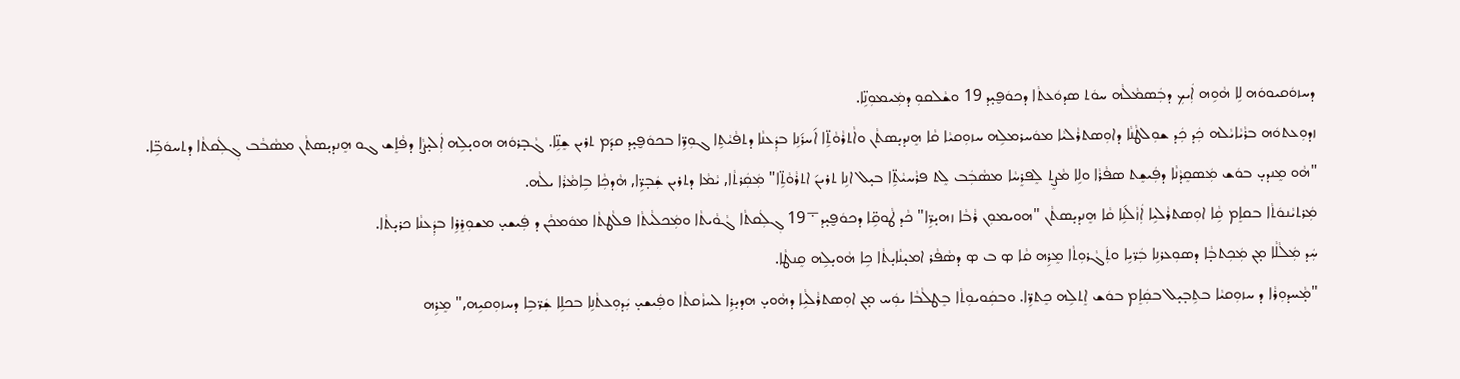ܕܚܙܘܿܩܝܘܘܿܗ ܠܹܐ ܗܵܘܹܗ ܐܲܝܟܼ ܕܒܲܤܡܵܠܵܗ ܚܘܿܬ ܤܕܘܿܥܬܵܐ ܕܟܘܿܦ̮ܝ̣ܕ 19 ܘܫܵܠܩܘܼ ܕܡܲܝܡܘܼܢܹ̈ܐ.
ܙܕܘܼܥܬܘܿܗ ܒܪܵܝܵܐܝܵܠܗ ܟܲܕ ܟܲܕ ܫܘܼܠܛܵܢܵܐ ܕܐܘܼܤܬܪܵܠܝܵܐ ܡܘܿܚܪܡܠܹܗ ܚܙܘܼܩܝܵܐ ܩܵܐ ܗܸܢܕܝ̣ܤܬܵܢ ܘܐܵܬܪܵܘܵܬܹ̈ܐ ܐ݇ܚܪ݇ܢܹܐ ܒܕܲܥܢܵܐ ܕܬܦܵܝܵܬܹܐ ܓܘܼܪܹ̈ܐ ܒܟܘܿܦ̮ܝ̣ܕ ܩܕ݇ܡ ܬܪܝܢ ܫܸܢܹ̈ܐ. ܓܵܒ̣ܪܘܿܗ ܗܘܝ̣ܠܹܗ ܐܲܠܝ̣ܨܵܐ ܕܦܵܐܸܫ ܓܘ ܗܸܢܕܝ̣ܤܬܵܢ ܡܤܵܒܵܒ ܓ݂ܠܲܩܬܵܐ ܕܬܚܘܿܒܹ̈ܐ.
"ܗܵܘ ܡܸܢܕܝ̣ ܒܘܿܫ ܡܲܤܩܸܕܵܢܵܐ ܕܦܲܝܫܸܬ ܤܦܵܪܵܐ ܘܠܹܐ ܡܵܨܸܬ ܠܸܦܪܸܚܵܐ ܡܤܵܒܲܒ ܠܸܬ ܦܪܵܚܝܵܬܹ̈ܐ ܒܝ̣ܠ ܐܢܹܐ ܬܪܝܢ݇ ܐܬܪܵܘܵܬܹ̈ܐ" ܡܲܩܲܪܬܵܐ, ܝܵܡܵܐ ܕܬܪܝܢ ܫܲܒ̣ܪܹ̈ܐ, ܗܵܕܟܼܵܐ ܒܹܐܡܵܪܵܐ ܝܠܵܗ.
ܡܲܪܬܝܵܢܘܿܬܵܐ ܒܩܐܸܡ ܩܹܵܐ ܐܘܼܤܬܪܵܠܝܹܐ ܐܲܙܵܠ݇ܢܹܐ ܩܵܐ ܗܸܢܕܝ̣ܤܬܵܢ "ܗܘܝܡܘܼܢ ܪܵܒܵܐ ܙܗܝ̣ܪܹ̈ܐ" ܟܵܕ ܛܵܘܩܹ̈ܐ ܕܟܘܿܦ̮ܝ̣ܕ܋19 ܓ݂ܠܲܩܬܵܐ ܓܵܘܵܝܬܵܐ ܘܡܲܟܠܵܝܬܵܐ ܦܠܵܛܬܵܐ ܡܘܿܡܟܵܢ ܕ ܦܲܝܫܝ̣ ܡܫܘܼܪܸܪܹܐ ܒܕܲܥܢܵܐ ܟܪܝ̣ܬܵܐ.
ܚܲܕ ܡܲܠܵܠܵܐ ܡ̣ܢ ܡܲܟܼܬܒ̣ܵܐ ܕܤܘܼܥܪܢܹܐ ܒܲܪ̈ܝܹܐ ܘܬܲܓܵܪܘܼܬܵܐ ܡܸܪܹܗ ܩܵܐ ܤ ܒ ܤ ܕܤܵܦܵܪ ܐܡܝ̣ܢܵܐܝ̣ܬܵܐ ܟܹܐ ܗܵܘܝ̣ܠܹܗ ܩܸܢܛܵܐ.
"ܡ̣ܵܚܕܘܼܪܵܐ ܕ ܚܙܘܼܩܝܵܐ ܒܬܹܒ̣ܝ̣ܠ ܒܩܲܐܸܡ ܒܘܿܫ ܐܸܬܠܹܗ ܟܸܬܪܹ̈ܐ. ܘܒܩܲܘܝܘܼܬܵܐ ܒܸܛܠܵܒܵܐ ܝܘܲܚ ܡ̣ܢ ܐܘܼܤܬܪܵܠܵܝܹܐ ܕܗܵܘܝ̣ ܗܕܝ̣ܪܹܐ ܠܚܙܵܩܬܵܐ ܘܦܲܝܫܝ̣ ܝܲܕܘܼܥܬܵܢܹܐ ܒܟܠܹܐ ܫܲܪ̈ܒܹܐ ܕܚܙܘܼܩܝܹܗ," ܡܸܪܹܗ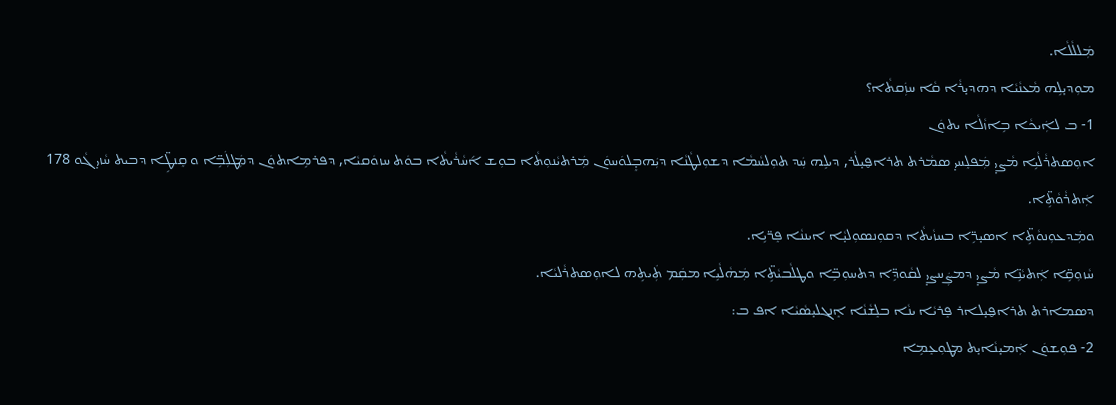ܡܲܠܠܵܠܵܐ.
ܡܘܼܕܝ̣ܠܹܗ ܡܵܥܢܵܝܵܐ ܕܗܕܝ̣ܪܵܐ ܩܵܐ ܚܙܲܩܬܵܐ؟
1‐ ܒ ܠܐܲܝܟܵܐ ܒܹܐܙܵܠܵܐ ܝܬܘܿܢ
ܐܘܼܤܬܪܵܠܵܝܹܐ ܡܵܨܝ̣ ܡܲܦܠܸܚܝ̣ ܤܡܵܪܬ ܬܪܐܦ̮ܝ̣ܠܵܪ, ܕܝܠܹܗ ܚܲܕ ܬܘܼܠܚܵܡܵܐ ܕܫܘܼܠܛܵܢܵܐ ܕܝܲܗܒ̣ܸܠܘܿܚܘܿܢ ܡܲܪܬܝܵܢܘܼܬܵܐ ܒܘܼܫ ܐ݇ܚܵܪܵܝܬܵܐ ܒܘܿܬ ܚܙܘܿܩܝܵܐ, ܕܦܪܡܹܐܬܘܿܢ ܕܡܲܛܠܲܒܹ̈ܐ ܘ ܩܸܢܛܹ̈ܐ ܕܒܝܬ ܚܵܙܝ̣ ܓܵܘ 178 ܐܲܬܪܵܘܵܬܹ̈ܐ.
ܘܡܲܕܥܘܼܢܘܵܬܹ̈ܐ ܐܤܝ̣ܪܹ̈ܐ ܒܚܙܵܝܬܵܐ ܕܩܘܼܢܤܘܼܠܝ̣ܵܐ ܐܝܢܢܵܐ ܦܸܪ̈ܝܹܐ.
ܚܵܙܘܼܩܹ̈ܐ ܐܲܬܝܵܢܹ̈ܐ ܡܵܨܝ̣ ܕܡܨܲܚܨܝ̣ ܠܩܵܘܕܹ̈ܐ ܕܬܚܘܼܒܹ̈ܐ ܘܛܠܵܒܝܵܬܹ̈ܐ ܡܲܗܵܠܵܝܹܐ ܡܩܲܡ ܬܲܝܬܹܗ ܠܐܘܼܤܬܪܵܠܝܵܐ.
ܕܤܡܐܪܬ ܬܪܐܦ̮ܝ̣ܠܐܪ ܦܸܪܝܵܐ ܝܢܵܐ ܒܠܸܫܵܢܵܐ ܐܸܢܓܠܝ̣ܤܵܝܵܐ ܐܦ ܒ:
2‐ ܦܘܼܫܘܿܢ ܐܲܡܝ̣ܢܵܐܝ̣ܬ ܡܛܘܼܥܸܡܹܐ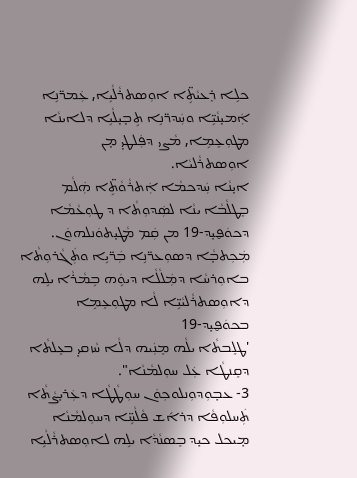ܟܠܹܐ ܪܸܥܝܵܬܹ̈ܐ ܐܘܼܤܬܪܵܠܵܝܹܐ, ܥܲܡܪ̈ܢܹܐ ܐܲܡܝ̣ܢܵܝܹ̈ܐ ܘܚܲܕܪ̈ܢܹܐ ܬܹܒ̣ܝ̣ܠܵܝܹܐ ܕܠܐܝܢܵܐ ܡܛܘܼܥܸܡܹܐ, ܡܵܨܝ ܕܦܲܠܛܝ̣ ܡ̣ܢ ܐܘܼܤܬܪܵܠܝܵܐ.
ܐܝ̣ܢܵܐ ܚܲܕܟܡܵܐ ܐܲܬܪܵܘܵܬܹ̈ܐ ܗܲܠܵܡ ܒܸܛܠܵܒܵܐ ܝܢܵܐ ܠܤܲܕܘܼܬܵܐ ܕ ܛܘܼܥܵܡܵܐ ܕܟܘܿܦ̮ܝ̣ܕ‐19 ܡܢ ܩܲܡ ܡܵܛܝ̣ܬܘܿܢܠܗܘܿܢ.
ܡܲܟܼܬܒ̣ܵܐ ܕܤܘܼܥܪ̈ܢܹܐ ܒܲܪ̈ܝܹܐ ܘܬܲܓܵܪܘܼܬܵܐ ܒܐܘܼܪܚܵܐ ܕܡܲܠܵܠܵܐ ܕܝܘܹܿܗ ܒܹܡܵܪܵܐ ܝܠܹܗ ܕܐܘܼܤܬܪܵܠܝܵܝܹ̈ܐ ܠܵܐ ܡܛܘܼܥܸܡܹܐ ܒܟܘܿܦ̮ܝ̣ܕ‐19
'ܛܠܸܒܬܵܐ ܝܠܵܗ ܡܸܢܲܝܗ ܕܠܵܐ ܚܵܙܩܝ̣ ܒܥܸܠܬܵܐ ܕܩܸܢܛܵܐ ܥܲܠ ܚܘܼܠܡܵܢܵܐ".
3‐ ܥܒ̣ܘܼܕܘܼܢܠܘܟܼܘܿܢ ܚܘܼܛܵܛܵܐ ܕܥܲܪܝ̣ܨܵܬܵܐ
ܬܲܚܠܘܼܦܵܐ ܕܪܐ݇ܫ ܦܵܠܵܚܹ̈ܐ ܕܚܘܼܠܡܵܢܵܐ ܡ̣ܝܟܠ ܟܝ̣ܕ ܒܸܤܢܵܕܵܐ ܝܠܹܗ ܠܐܘܼܤܬܪܵܠܵܝܹܐ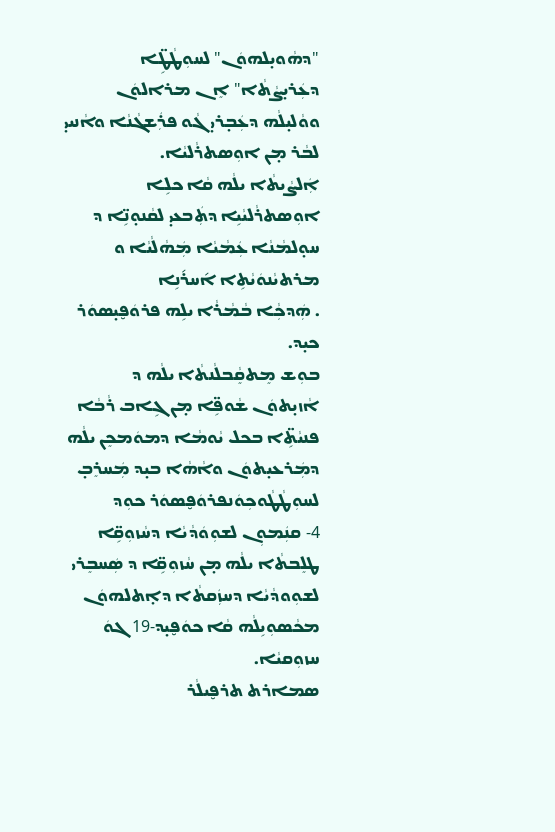"ܕܗܵܘܝ̣ܠܗܘܿܢ" ܠܚܘܼܛܵܛܹ̈ܐ ܕܥܲܪܝ̣ܨܵܬܵܐ" ܐܸܢ ܡܪܐܠܘܿܢ
ܘܘܵܠܝ̣ܠܵܗ ܕܥܲܒ̣ܪܝ̣ ܓܵܘ ܦܪܲܫܓܵܢܵܐ ܘܐܵܢܝܝ̣ ܠܒܵܪ ܡ̣ܢ ܐܘܼܤܬܪܵܠܝܵܐ.
ܐܲܠܨܵܝܬܵܐ ܝܠܵܗ ܩܵܐ ܟܠܹܐ ܐܘܼܤܬܪܵܠܝܵܝܹܐ ܕܬܲܒܥܝ̣ ܠܩܵܢܘ̣ܢܹ̈ܐ ܕ ܚܘ̣ܠܡܵܢܵܐ ܥܲܡܵܝܵܐ ܡܲܗܵܠܵܝܵܐ ܘ ܡܪܬܝܵܢܘܿܝܵܬܹܐ ܐ݇ܚܪ݇ܢܹܐ
. ܗܲܕܟܼܵܐ ܒܵܡܵܪܵܐ ܝܠܹܗ ܦܪܘܿܦ̮ܝ̣ܤܘܿܪ ܟܝ̣ܕ.
ܒܘܼܫ ܡܸܬܩܸܵܒܠܵܢܬܵܐ ܝܠܵܗ ܕ ܐܵܙܝ̣ܬܘܿܢ ܫܵܘܦܹ̈ܐ ܡ̣ܢ ܓܹܐܒ ܪܵܒܵܐ ܦܢܝܵܬܹ̈ܐ ܒܟܠ ܝܵܘܡܵܐ ܕܡܘܿܡܟܸܢ ܝܠܵܗ ܕܡܲܪܥܝ̣ܬܘܿܢ ܘܐܵܗܵܐ ܒܝ̣ܕ ܡܲܚܪܸܒ̣ ܠܚܘܼܛܵܛܵܘܟܼܘܿܢܦܪܘܿܦ̮ܤܘܿܪ ܟܘܼܕ
4‐ ܩܢܲܡܘܼܢ ܠܫܘܼܘܿܕܵܝܵܐ ܕܚܵܙܘܼܩܹ̈ܐ
ܛܠܸܒܬܵܐ ܝܠܵܗ ܡ̣ܢ ܚܵܙܘܼܩܹ̈ܐ ܕ ܤܲܚܒܸܪܝ ܠܫܘܼܘܕܵܝܵܐ ܕܚܙܲܩܬܵܐ ܕܐ̣ܬܠܗܘܿܢ ܡܟܵܤܘܼܝܹܠܵܗ ܩܵܐ ܟܘܿܦ̮ܝ̣ܕ‐19 ܓܘܿ ܚܙܘܼܩܝܵܐ.
ܤܡܐܪܬ ܬܪܦ̮ܝܠܵܪ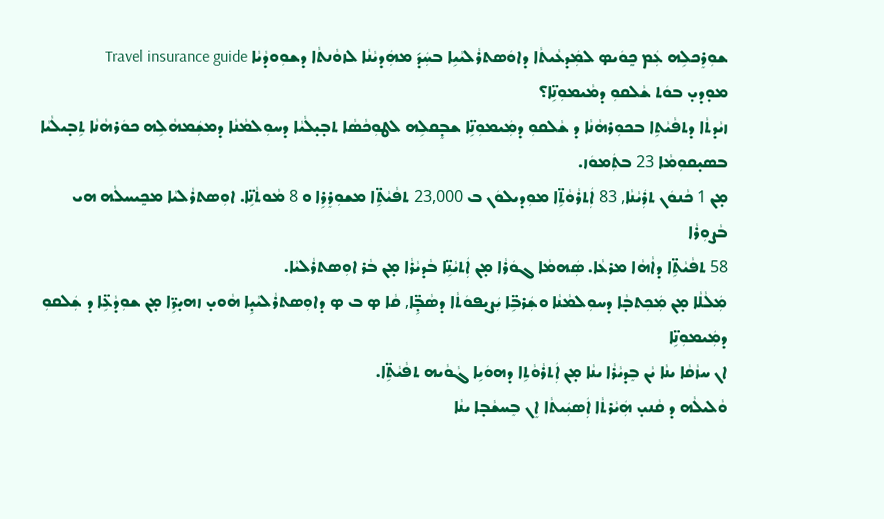ܫܘܼܪܸܟܠܹܗ ܥܲܡ ܟ̰ܘܿܝܤ ܠܡܲܕܥܵܝܬܵܐ ܕܐܘܿܤܬܪܵܠܝܵܝܹܐ ܒܚܲܕ݇ ܡܗܲܕܝܵܢܵܐ ܠܙܘܵܢܬܵܐ ܕܫܘܼܘܕܵܝܵܐ Travel insurance guide
ܡܘ̣ܕܝ̣ ܒܘܿܬ ܫܵܠܩܘܼ ܕܡܵܝܡܘܼܢܹ̈ܐ؟
ܙܝܵܕܬܵܐ ܕܬܦܵܝܵܬܹܐ ܒܟܘܼܪܗܵܢܵܐ ܕ ܫܵܠܩܘܼ ܕܡܲܝܡܘܼܢܹ̈ܐ ܫܒ̣ܸܩܠܹܗ ܠܛܘܼܟܵܤܵܐ ܬܒ̣ܝ̣ܠܵܝܵܐ ܕܚܘܼܠܡܵܢܵܐ ܕܡܫܲܡܗܵܠܹܗ ܟܘܿܪܗܵܢܵܐ ܬܹܒ̣ܝܠܵܝܵܐ
ܒܤܝ̣ܩܘܼܡܵܐ 23 ܒܬܲܡܘܿܙ.
ܡ̣ܢ 1 ܟܵܢܘܿܢ ܬܪܲܝܵܢܵܐ, 83 ܐܲܬܪܵܘܵܬܹ̈ܐ ܡܘܼܕܝܠܘܿܢ ܒ 23,000 ܬܦܵܝܵܬܹ̈ܐ ܡܫܘܼܪܸܪܹܐ ܘ 8 ܡܵܘܬܵܢܹ̈ܐ. ܐܘܼܤܬܪܵܠܝܵܐ ܡܟ̰ܝܚܠܵܗ ܗܝ ܒܵܨܘܼܪܵܐ
58 ܬܦܵܝܵܬܹ̈ܐ ܕܐܵܗܵܐ ܡܪܥܵܐ. ܤܲܗܡܵܐ ܓܘܿܪܵܐ ܡ̣ܢ ܐܲܬܝܵܢܹ̈ܐ ܒܵܕܝܵܪܵܐ ܡ̣ܢ ܒܵܪ ܐܘܼܤܬܪܵܠܝܵܐ.
ܡܲܠܵܠܵܐ ܡ̣ܢ ܡܲܟܼܬܒ̣ܵܐ ܕܚܘܼܠܡܵܢܵܐ ܘܫܲܪܒܹ̈ܐ ܝܲܨܝ̣ܦܘܿܬܵܐ ܕܤܵܒ̣ܹ̈ܐ, ܩܵܐ ܤ ܒ ܤ ܕܐܘܼܤܬܪܵܠܝܵܝ̣ܹܐ ܗܵܘܝ̣ ܙܗܝ̣ܪܹ̈ܐ ܡ̣ܢ ܫܘܼܕܵܥܹ̈ܐ ܕ ܫܲܠܩܘܼ ܕܡܲܝܡܘܼܢܹ̈ܐ
ܐܢ ܚܙܵܩܵܐ ܝܢܵܐ ܝܵܢ ܒܸܕܝܵܪܵܐ ܝܢܵܐ ܡ̣ܢ ܐܲܬܪܵܘܵܬܹܐ ܕܗܘܿܝܹܐ ܓܵܘܵܝܗ ܬܦܵܝܵܬܹ̈ܐ.
ܘܵܠܝܠܵܗ ܕ ܩܵܢܝ̣ ܗܲܝܵܪܬܵܐ ܐܲܤܝܲܝܬܵܐ ܐܸܢ ܒܸܚܫܵܒ̣ܐ ܝܢܵܐ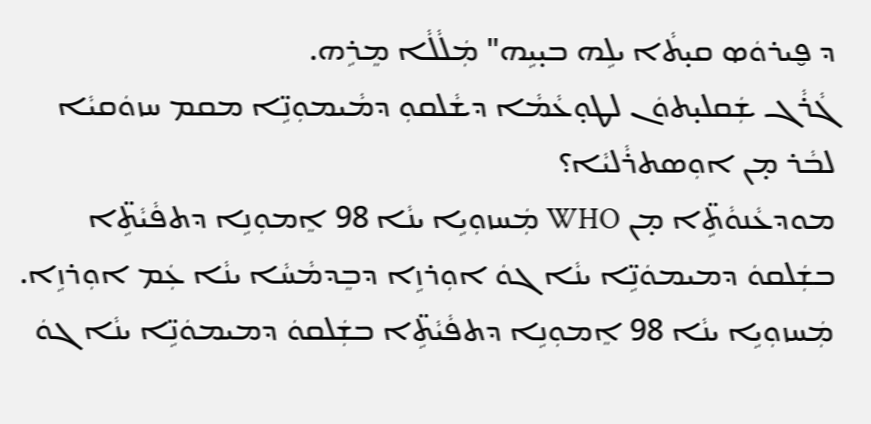ܕ ܦ̮ܝܪܘܿܤ ܩܝ̣ܬܵܐ ܝܠܹܗ ܒܝ̣ܝܹܗ" ܡܲܠܵܠܵܐ ܡܸܪܹܗ.
ܓܵܪܵܓ ܫܲܩܠܝ̣ܬܘܿܢ ܠܛܘ̣ܥܵܡܵܐ ܕܫܵܠܩܘܼ ܕܡܵܝܡܘܼܢܹ̈ܐ ܡܩܡ ܚܙܘܿܩܝܵܐ ܠܒܵܪ ܡ̣ܢ ܐܘܼܤܬܪܵܠܝܵܐ؟
ܡܘܕܥܵܢܘܵܬܹ̈ܐ ܡ̣ܢ WHO ܡܲܚܙܘܼܝܹܐ ܝܢܵܐ 98 ܐܸܡܘܼܢܹܐ ܕܬܦܵܝܵܬܹ̈ܐ ܒܫܲܠܩܘܿ ܕܡܝܡܘܿܢܹ̈ܐ ܝܢܵܐ ܓܘܿ ܐܘܼܪܙܹܐ ܕܒܸܕܡܵܚܵܐ ܝܢܵܐ ܥܲܡ ܐܘܼܪܙܹܐ.
ܡܲܚܙܘܼܝܹܐ ܝܢܵܐ 98 ܐܸܡܘܼܢܹܐ ܕܬܦܵܝܵܬܹ̈ܐ ܒܫܲܠܩܘܿ ܕܡܝܡܘܿܢܹ̈ܐ ܝܢܵܐ ܓܘܿ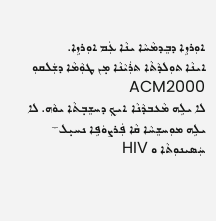ܐܘܼܪܙܹܐ ܕܒܸܕܡܵܚܵܐ ܝܢܵܐ ܥܲܡ ܐܘܼܪܙܹܐ.
ܐܝܢܵܐ ܬܘܼܠܕܵܬܵܐ ܬܪܲܝܵܢܵܐ ܡ̣ܢ ܛܘܼܵܡܵܐ ܕܫܲܠܩܘܼ ACM2000
ܠܐ ܝܠܹܗ ܡܵܥܒܕܵܢܵܐ ܐܝܟܼ ܕܚܫܸܒ̣ܬܵܐ ܝܘܵܗ. ܠܐ ܝܠܹܗ ܡܘܼܚܫܸܚܵܐ ܩܵܐ ܦܲܪܨܘܿܦܹܐ ܢܚܝ̣ܠ܋ ܚܲܤܝܢܘܼܬܵܐ ܘ HIV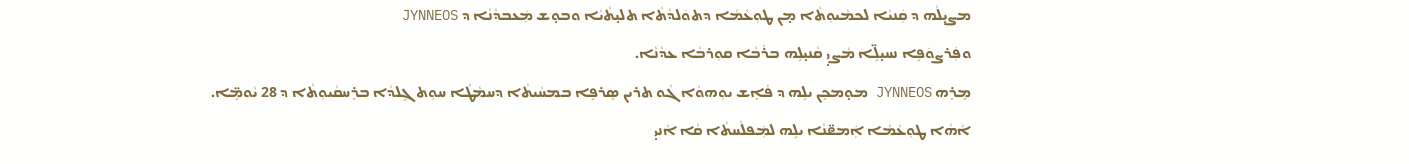ܡܨܝ̣ܠܵܗ ܕ ܩܲܢܝܵܐ ܠܟܡܵܝܘܼܬܵܐ ܡ̣ܢ ܛܘܼܥܵܡܵܐ ܕܬܘܿܠܕܵܬܵܐ ܬܠܝ̣ܬܵܝܵܐ ܘܒܘ̣ܫ ܡܲܥܒܕܵܢܵܐ ܕ JYNNEOS
ܘܦܲܪܨܘܿܦܹܐ ܢܚܝ̣ܠܹ̈ܐ ܡܵܨܝ̣ ܩܵܢܝ̣ܠܹܗ ܒܪܵܒܵܐ ܩܘܼܪܒܵܐ ܥܕܵܢܵܐ.
ܡܸܪܸܗ JYNNEOS ܡܘ̣ܡܟܸܢ ܝܠܹܗ ܕ ܦܵܐܸܫ ܝܘܼܗܘܵܐ ܓܵܘ ܬܪܝܢ ܤܸܪܦܹܐ ܒܡܚܵܝܬܵܐ ܕܚܡܵܛܵܐ ܚܘܼܬ ܓܸܠܕܵܐ ܒܪܸܚܩܵܝܘܼܬܵܐ ܕ 28 ܝܵܘܡܹ̈ܐ.
ܐܵܗܵܐ ܛܘܼܥܵܡܵܐ ܐܲܡܧܢܵܐ ܝܠܹܗ ܠܡܲܦܠܵܚܬܵܐ ܩܵܐ ܐܵܢܝ̣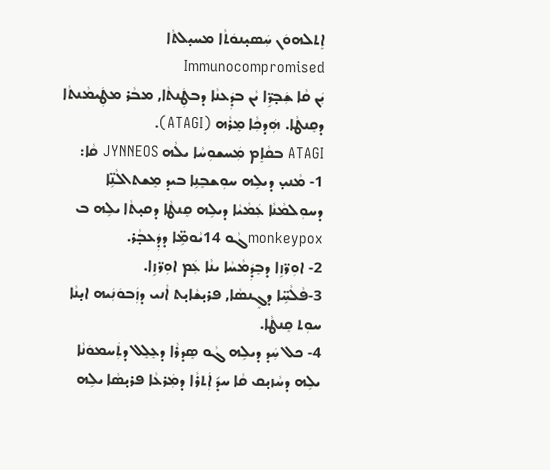ܐܸܬܠܗܘܿܢ ܚܲܤܝ̣ܢܘܿܬܵܐ ܡܚܝ̣ܠܬܵܐ Immunocompromised
ܝܲܢ ܩܵܐ ܫܲܒ̣ܪܹ̈ܐ ܝܵܢ ܒܕܲܥܢܵܐ ܕܒܛܲܢܬܵܐ, ܡܒܵܪ ܡܛܲܝܡܵܢܬܵܐ ܕܩܸܢܛܵܐ. ܗܲܕܟܼܵܐ ܡܸܪܵܗ (ATAGI).
ATAGI ܒܩܵܐܸܡ ܡܲܚܫܘܼܚܵܐ ܝܠܵܗ JYNNEOS ܩܵܐ:
1‐ ܡܵܢܝ̣ ܕܝܠܹܗ ܚܘܼܫܒܸܢܹܐ ܒܝܕ ܡܸܫܬܐܠܵܢܹ̈ܐ ܕܚܘܼܠܡܵܢܵܐ ܥܲܡܵܝܵܐ ܕܝܠܹܗ ܩܸܢܛܵܐ ܕܩܝ̣ܬܵܐ ܝܠܹܗ ܒ monkeypoxܓܵܘ 14ܝܵܘܡܹ̈ܐ ܕܕܲܥܒ̣ܵܪ.
2‐ ܐܘܼܪ̈ܙܹܐ ܕܒܸܕܲܡܵܚܵܐ ܝܢܵܐ ܥܲܡ ܐܘܼܪ̈ܙܹܐ.
3‐ܦܵܠܵܚܹ̈ܐ ܕܓܸܢܤܵܐ, ܦܪܝ̣ܫܵܐܝ̣ܬ ܐܵܢܝ ܕܙܲܒܘܿܢܲܝܗ ܐܝ̣ܢܵܐ ܚܘܼܬ ܩܸܢܛܵܐ.
4‐ ܟܠ ܚܲܕ ܕܝܠܹܗ ܓܵܘ ܤܸܕܪܵܐ ܕܥܸܠܸܠ ܕܬܲܚܡܘܿܢܵܐ ܝܠܹܗ ܕܚܵܙܝ̣ܩ ܩܵܐ ܚܕ݇ ܐܲܬܪܵܐ ܕܡܲܪܥܵܐ ܦܪܝ̣ܤܵܐ ܝܠܹܗ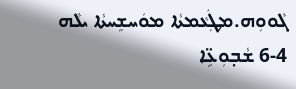ܓܵܘܘܼܗ.ܡܛܲܥܵܡܬܵܐ ܡܘܿܚܫܸܚܬܵܐ ܝܠܵܗ
4‐6 ܫܵܒ̣ܘܼܥܹ̈ܐ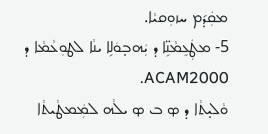ܡܩܲܕ݇ܡ ܚܙܘܼܩܝܵܐ.
5‐ ܡܛܲܥܸܡܵܢܹ̈ܐ ܕ ܝܲܗܒ̣ܘܿܠܹܐ ܝܢܵܐ ܠܛܘܼܥܵܡܵܐ ܕ ACAM2000.
ܘܵܠܝ̣ܬܵܐ ܕ ܤ ܒ ܤ ܝܠܵܗ ܠܡܲܡܛܵܝܬܵܐ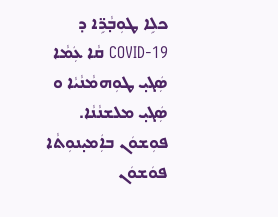ܟܠܹܐ ܛܘܼܒ̣ܵܪܹ̈ܐ ܕ COVID-19 ܩܵܐ ܥܲܡܵܐ ܤܲܓܝ̣ ܛܘܼܗܡܵܢܵܝܵܐ ܘ ܤܲܓܝ̣ ܡܠܫܢܵܢܵܐ. ܦܘܼܫܘܿܢ ܒܐܲܡܝ̣ܢܘܼܬܵܐ ܦܘܿܫܘܿܢ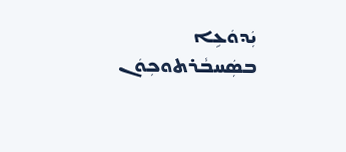ܝܲܕܘܿܥܹܐ ܒܤܲܚܒܵܪܬܘܟܼܘܿܢ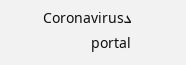ܠCoronavirus portal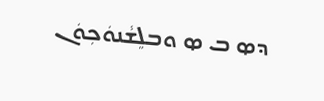ܕܤ ܒ ܤ ܘܒܠܸܫܵܢܘܿܟܼܘܿܢ